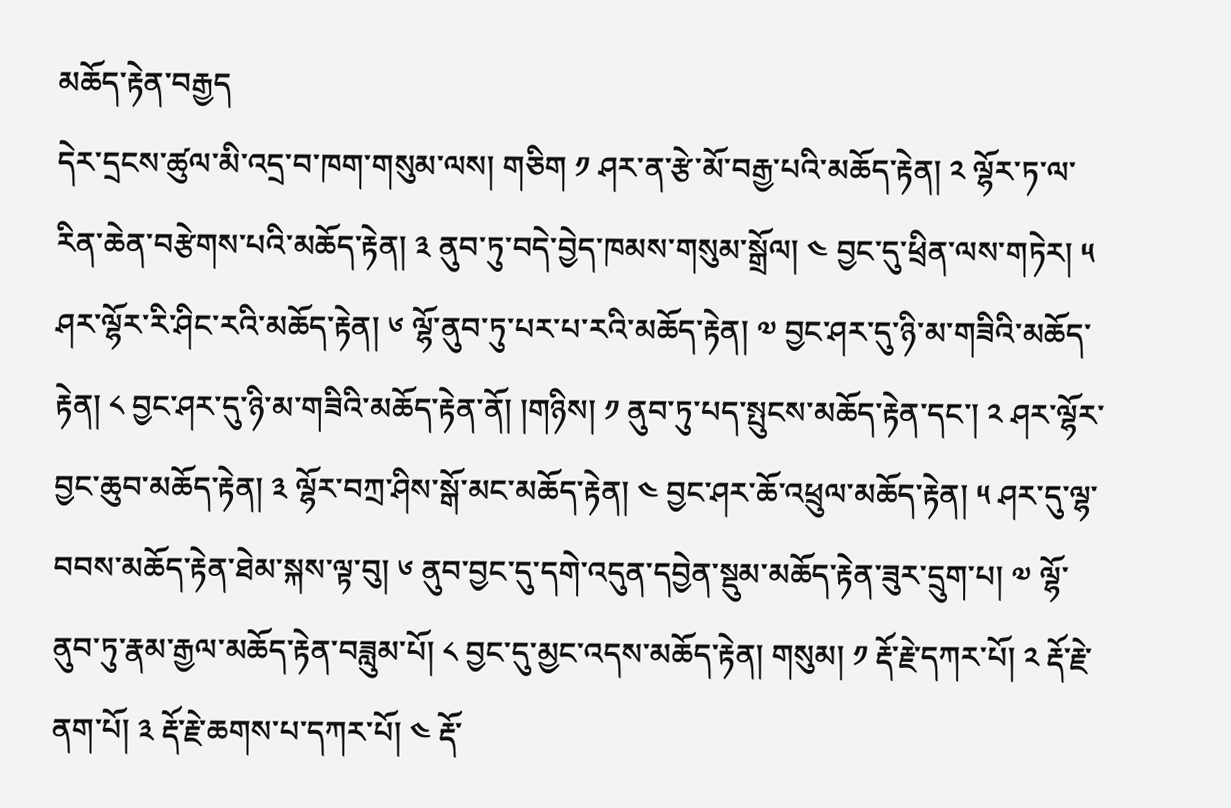མཆོད་རྟེན་བརྒྱད
དེར་དྲངས་ཚུལ་མི་འདྲ་བ་ཁག་གསུམ་ལས། གཅིག ༡ ཤར་ན་རྩེ་མོ་བརྒྱ་པའི་མཆོད་རྟེན། ༢ ལྷོར་ཏ་ལ་རིན་ཆེན་བརྩེགས་པའི་མཆོད་རྟེན། ༣ ནུབ་ཏུ་བདེ་བྱེད་ཁམས་གསུམ་སྒྲོལ། ༤ བྱང་དུ་ཕྲིན་ལས་གཏེར། ༥ ཤར་ལྷོར་རི་ཤིང་རའི་མཆོད་རྟེན། ༦ ལྷོ་ནུབ་ཏུ་པར་པ་རའི་མཆོད་རྟེན། ༧ བྱང་ཤར་དུ་ཉི་མ་གཟིའི་མཆོད་རྟེན། ༨ བྱང་ཤར་དུ་ཉི་མ་གཟིའི་མཆོད་རྟེན་ནོ། །གཉིས། ༡ ནུབ་ཏུ་པད་སྤུངས་མཆོད་རྟེན་དང་། ༢ ཤར་ལྷོར་བྱང་ཆུབ་མཆོད་རྟེན། ༣ ལྷོར་བཀྲ་ཤིས་སྒོ་མང་མཆོད་རྟེན། ༤ བྱང་ཤར་ཆོ་འཕྲུལ་མཆོད་རྟེན། ༥ ཤར་དུ་ལྷ་བབས་མཆོད་རྟེན་ཐེམ་སྐས་ལྟ་བུ། ༦ ནུབ་བྱང་དུ་དགེ་འདུན་དབྱེན་སྡུམ་མཆོད་རྟེན་ཟུར་དྲུག་པ། ༧ ལྷོ་ནུབ་ཏུ་རྣམ་རྒྱལ་མཆོད་རྟེན་བཟླུམ་པོ། ༨ བྱང་དུ་མྱང་འདས་མཆོད་རྟེན། གསུམ། ༡ རྡོ་རྗེ་དཀར་པོ། ༢ རྡོ་རྗེ་ནག་པོ། ༣ རྡོ་རྗེ་ཆགས་པ་དཀར་པོ། ༤ རྡོ་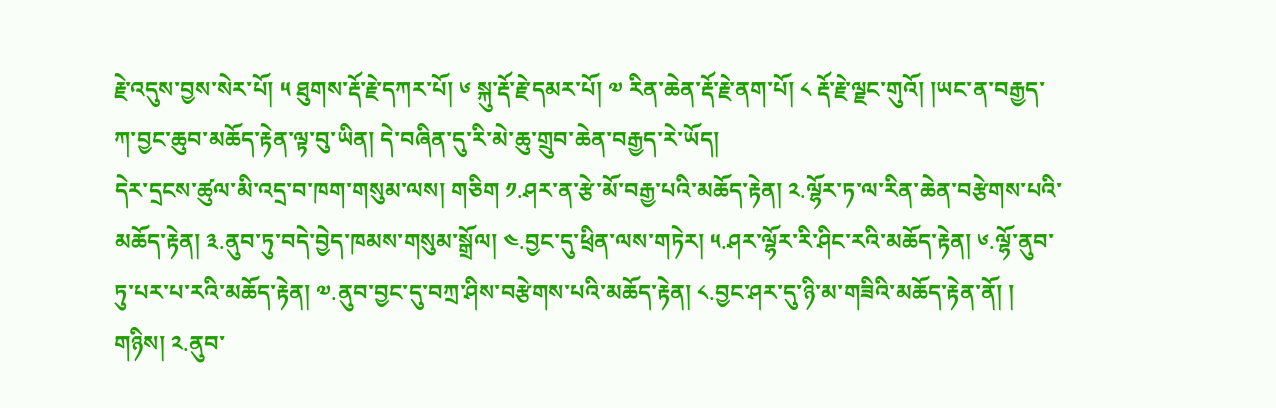རྗེ་འདུས་བྱས་སེར་པོ། ༥ ཐུགས་རྡོ་རྗེ་དཀར་པོ། ༦ སྐུ་རྡོ་རྗེ་དམར་པོ། ༧ རིན་ཆེན་རྡོ་རྗེ་ནག་པོ། ༨ རྡོ་རྗེ་ལྗང་གུའོ། །ཡང་ན་བརྒྱད་ཀ་བྱང་ཆུབ་མཆོད་རྟེན་ལྟ་བུ་ཡིན། དེ་བཞིན་དུ་རི་མེ་ཆུ་གྲུབ་ཆེན་བརྒྱད་རེ་ཡོད།
དེར་དྲངས་ཚུལ་མི་འདྲ་བ་ཁག་གསུམ་ལས། གཅིག ༡.ཤར་ན་རྩེ་མོ་བརྒྱ་པའི་མཆོད་རྟེན། ༢.ལྷོར་ཏ་ལ་རིན་ཆེན་བརྩེགས་པའི་མཆོད་རྟེན། ༣.ནུབ་ཏུ་བདེ་བྱེད་ཁམས་གསུམ་སྒྲོལ། ༤.བྱང་དུ་ཕྲིན་ལས་གཏེར། ༥.ཤར་ལྷོར་རི་ཤིང་རའི་མཆོད་རྟེན། ༦.ལྷོ་ནུབ་ཏུ་པར་པ་རའི་མཆོད་རྟེན། ༧.ནུབ་བྱང་དུ་བཀྲ་ཤིས་བརྩེགས་པའི་མཆོད་རྟེན། ༨.བྱང་ཤར་དུ་ཉི་མ་གཟིའི་མཆོད་རྟེན་ནོ། ། གཉིས། ༢.ནུབ་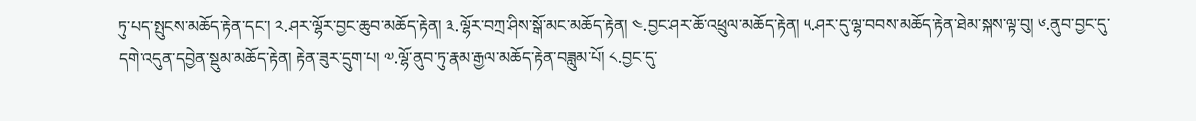ཏུ་པད་སྤུངས་མཆོད་རྟེན་དང་། ༢.ཤར་ལྷོར་བྱང་ཆུབ་མཆོད་རྟེན། ༣.ལྷོར་བཀྲ་ཤིས་སྒོ་མང་མཆོད་རྟེན། ༤.བྱང་ཤར་ཆོ་འཕྲུལ་མཆོད་རྟེན། ༥.ཤར་དུ་ལྷ་བབས་མཆོད་རྟེན་ཐེམ་སྐས་ལྟ་བུ། ༦.ནུབ་བྱང་དུ་དགེ་འདུན་དབྱེན་སྡུམ་མཆོད་རྟེན། རྟེན་ཟུར་དྲུག་པ། ༧.ལྷོ་ནུབ་ཏུ་རྣམ་རྒྱལ་མཆོད་རྟེན་བཟླུམ་པོ། ༨.བྱང་དུ་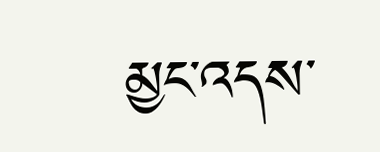མྱང་འདས་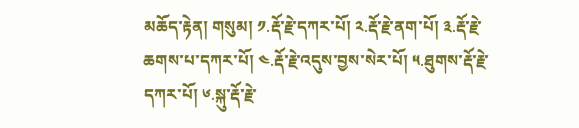མཆོད་རྟེན། གསུམ། ༡.རྡོ་རྗེ་དཀར་པོ། ༢.རྡོ་རྗེ་ནག་པོ། ༣.རྡོ་རྗེ་ཆགས་པ་དཀར་པོ། ༤.རྡོ་རྗེ་འདུས་བྱས་སེར་པོ། ༥.ཐུགས་རྡོ་རྗེ་དཀར་པོ། ༦.སྐུ་རྡོ་རྗེ་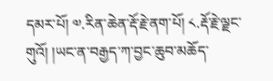དམར་པོ། ༧.རིན་ཆེན་རྡོ་རྗེ་ནག་པོ། ༨.རྡོ་རྗེ་ལྗང་གུའོ། །ཡང་ན་བརྒྱད་ཀ་བྱང་ཆུབ་མཆོད་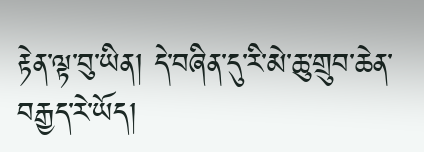རྟེན་ལྟ་བུ་ཡིན། དེ་བཞིན་དུ་རི་མེ་ཆུ་གྲུབ་ཆེན་བརྒྱད་རེ་ཡོད།